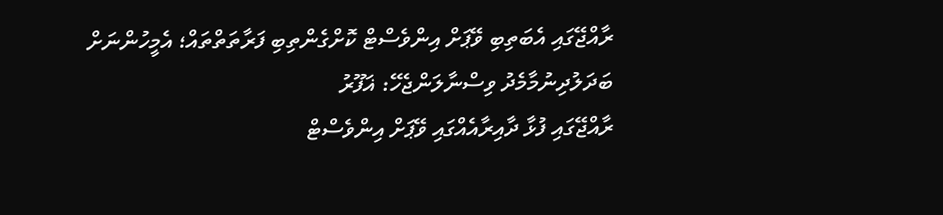ރާއްޖޭގައި އެބަތިބި ވޭޕަށް އިންވެސްޓް ކޮށްގެންތިބި ފަރާތަތްތައް؛ އެމީހުންނަށް ބަދަލުދިނުމާމެދު ވިސްނާލަންޖެހޭ: ޣަފޫރު
ރާއްޖޭގައި ފުޅާ ދާއިރާއެއްގައި ވޭޕަށް އިންވެސްޓް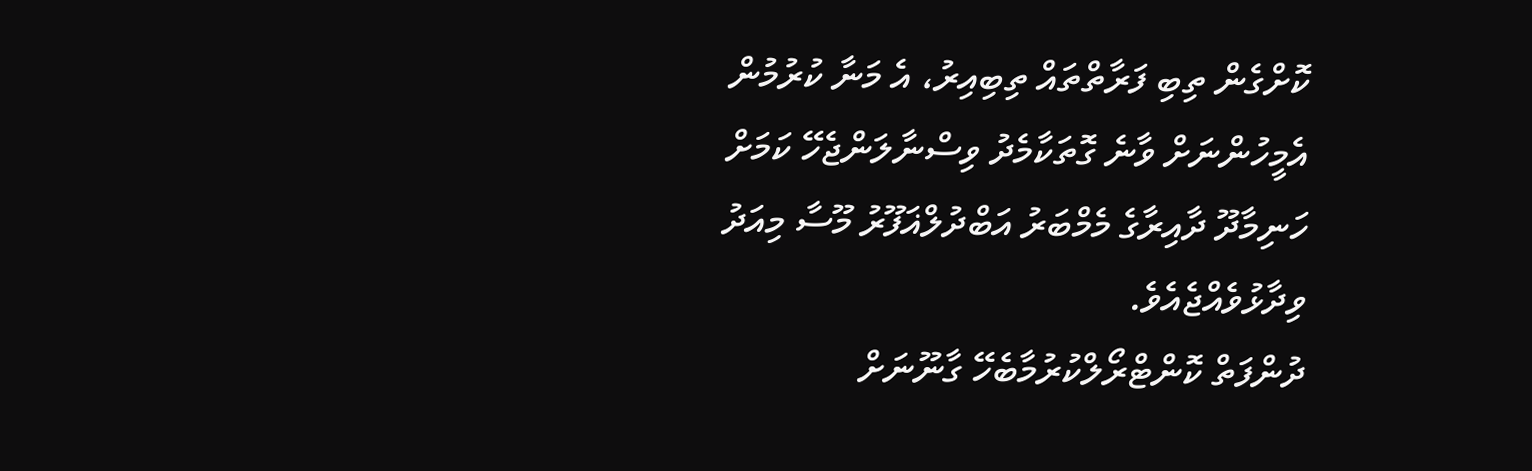ކޮށްގެން ތިބި ފަރާތްތައް ތިބިއިރު، އެ މަނާ ކުރުމުން އެމީހުންނަށް ވާނެ ގޮތަކާމެދު ވިސްނާލަންޖެހޭ ކަމަށް ހަނިމާދޫ ދާއިރާގެ މެމްބަރު އަބްދުލްޣަފޫރު މޫސާ މިއަދު ވިދާޅުވެއްޖެއެވެ.
ދުންފަތް ކޮންޓްރޯލްކުރުމާބެހޭ ގާނޫނަށް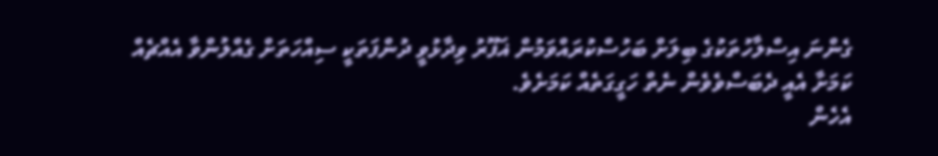ގެންނަ އިސްލާހުތަކުގެ ބިލަށް ބަހުސްކުރައްވަމުން ޣަފޫރު ވިދާޅުވީ ދުންފަތަކީ ސިއްހަތަށް ގެއްލުންވާ އެއްޗެއް ކަމަށާ އެއީ ދެބަސްވެވެން ނެތް ހަގީގަތެއް ކަމަށެވެ.
އެހެން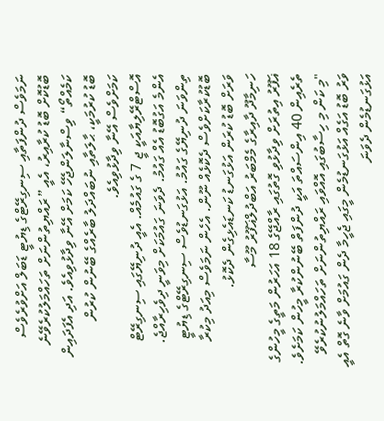ނަމަވެސް ދުންފަތާއި ސިނގިރޭޓްގެ ޑިޔުޓީ ޑަބަލް އަށްވުރެވެސް ބޮޑުކޮށް ބޮޑު ކުރާއިރު، އެއީ ”ރައްޔިތުންނަށް ތަހައްމަލުކުރެވޭނެ ކަމެއްތޯ“ ވިސްނާލަންޖެހޭ ކަމަށް އޭނާ ވިދާޅުވިއެވެ. އަދި އެފަދައިން ބޮޑު ކުރުމަކީ، ޙާލަތާއި ނުބައްދަލު ބާރެއްގެ ބޭނުން ކުރުން ކަމަށްވެސް އޭނާ ވިދާޅުވިއެވެ.
އޮސްޓްރޭލިޔާއަކީ ޖީ 7 ގެ ގައުމެއް. އެއީ ދުނިޔޭގައި ސިނގިރޭޓް އެންމެ އަގުބޮޑު އެއް ގައުމު. ދެވަނަ ގައުމަކަށް މިވަނީ ދިވެހިރާއްޖެ. ތިންވަނަ ދުނިޔޭގެ ގައުމު. އަޅުގަނޑުވެސް ސިނގިރޭޓްގެ ޑިޔުޓީ ބޮޑުކުރާކަށްވެސް ދެކޮޅެއް ނޫން. އެހެން ނަމަވެސް މިއަދު މިކުރާ ވަރަށް ބޮޑު ކުރަން އަޅުގަނޑު ކަނޑައެޅިގެން ދެކޮޅު.
ހަނިމާދޫ ދާއިރާގެ މެމްބަރު އަބްދުލްޣަފޫރު މޫސާ
ޣަފޫރު އިތުރަށް ވިދާޅުވި ގޮތުގައި ރާއްޖޭގެ 18 އަހަރުން މަތީގެ މީހުންގެ ތެރެއިން 40 އިންސައްތަ އަކީ ދުންފަތް ބޭނުންކުރާ މީހުން ކަމަށެވެ.
"މި ކަން މި ހިސާބުގައި އޮއްވައި ރައްޔިތުންނަށް ތަހައްމަލުނުކުރެވޭ ވަރު ބޮޑު އަގެއް އަޅުގަނޑުމެން މީގައި ޖެހީމާ ދެން ގައުމަށް ވާނެ ގޮތް އެއީ އަޅުގަނޑުމެން ދެވަނަ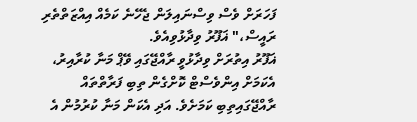ފަހަރަށް ވެސް ވިސްނައިލަން ޖެހޭނެ ކަމެއް އިއްޒަތްތެރި ރައީސް،" ޣަފޫރު ވިދާޅުވިއެވެ.
ޣަފޫރު އިތުރަށް ވިދާޅުވީ ރާއްޖޭގައި ވޭޕް މަނާ ކުރާއިރު، އެކަމަށް އިންވެސްޓް ކޮށްގެން ތިބި ފަރާތްތައް ރާއްޖޭގައިތިބި ކަމަށެވެ. އަދި އެކަން މަނާ ކުރުމުން އެ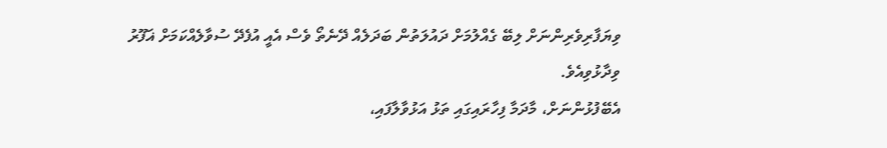ވިޔަފާރިވެރިންނަށް ލިބޭ ގެއްލުމަށް ދައުލަތުން ބަދަލެއް ދޭނެތޯ ވެސް އެއީ އުފެދޭ ސުވާލެއްކަމަށް ޣަފޫރު ވިދާޅުވިއެވެ.
އެބޭފުޅުންނަށް، މާދަމާ ފިހާރައިގައި ތަޅު އަޅުވާލާފައި،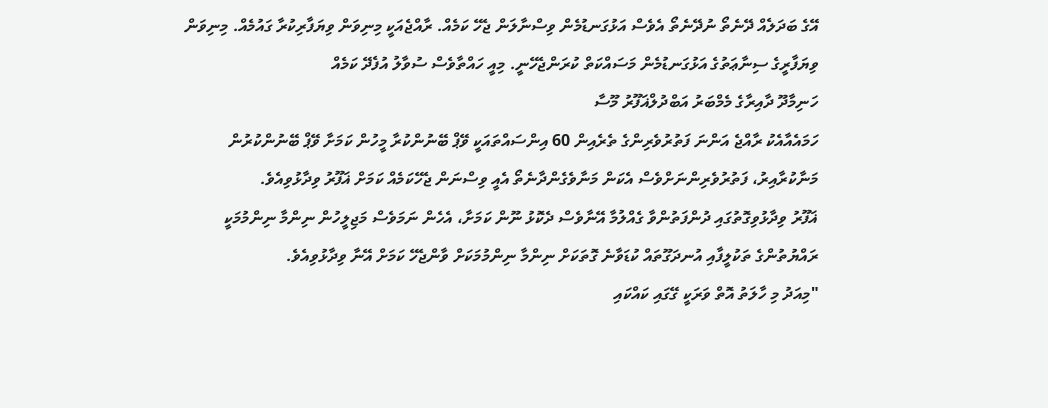އޭގެ ބަދަލެއް ދޭނެތޯ ނުދޭނެތޯ އެވެސް އަޅުގަނޑުމެން ވިސްނާލަން ޖެހޭ ކަމެއް. ރާއްޖެއަކީ މިނިވަން ވިޔަފާރިކުރާ ގައުމެއް. މިނިވަން ވިޔަފާރީގެ ސިނާޢަތުގެ އަޅުގަނޑުމެން މަސައްކަތް ކުރަންޖެހޭނީ. މިއީ ހައްތާވެސް ސުވާލު އުފެދޭ ކަމެއް
ހަނިމާދޫ ދާއިރާގެ މެމްބަރު އަބްދުލްޣަފޫރު މޫސާ
ހަމައެއާއެކު ރާއްޖެ އަންނަ ފަތުރުވެރިންގެ ތެރެއިން 60 އިންސައްތައަކީ ވޭޕް ބޭނުންކުރާ މީހުން ކަމަށާ ވޭޕް ބޭނުންކުރުން މަނާކުރާއިރު، ފަތުރުވެރިންނަށްވެސް އެކަން މަނާވެގެންދާނެތޯ އެއީ ވިސްނަން ޖެހޭކަމެއް ކަމަށް ޣަފޫރު ވިދާޅުވިއެވެ.
ޣަފޫރު ވިދާޅުވިގޮތުގައި ދުންފަތުންވާ ގެއްލުމާ އޭނާވެސް ދެކޮޅު ނޫން ކަމަށާ، އެހެން ނަމަވެސް މަޖިލީހުން ނިންމާ ނިންމުމަކީ ރައްޔުތުންގެ ތަކުލީފާއި އުނދަގޫތައް ކުޑަވާނެ ގޮތަކަށް ނިންމާ ނިންމުމަކަށް ވާންޖެހޭ ކަމަށް އޭނާ ވިދާޅުވިއެވެ.
"މިއަދު މި ހާލަތު އޮތް ވަރަކީ ގޭގައި ކައްކައި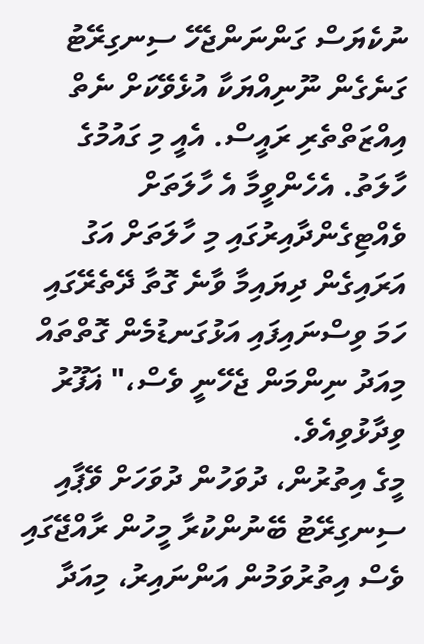ނުކެޔަސް ގަންނަންޖެހޭ ސިނގިރޭޓު ގަނެގެން ނޫނިއްޔަކާ އުޅެވޭކަށް ނެތް އިއްޒަތްތެރި ރައީސް. އެއީ މި ގައުމުގެ ހާލަތު. އެހެންވީމާ އެ ހާލަތަށް ވެއްޓިގެންދާއިރުގައި މި ހާލަތަށް އަގު އަރައިގެން ދިޔައިމާ ވާނެ ގޮތާ ދޭތެރޭގައި ހަމަ ވިސްނައިފައި އަޅުގަނޑުމެން ގޮތްތައް މިއަދު ނިންމަން ޖެހޭނީ ވެސް،" ޣަފޫރު ވިދާޅުވިއެވެ.
މީގެ އިތުރުން، ދުވަހުން ދުވަހަށް ވޭޕާއި ސިނގިރޭޓު ބޭނުންކުރާ މީހުން ރާއްޖޭގައި ވެސް އިތުރުވަމުން އަންނައިރު، މިއަދާ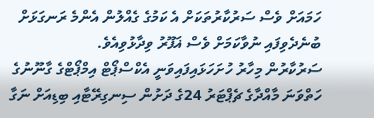ހަމައަށް ވެސް ސަރުކާރުތަކަށް އެ ކަމުގެ ގެއްލުން އެންމެ ރަނގަޅަށް ބުނެދެވިފައި ނުވާކަމަށް ވެސް ޣަފޫރު ވިދާޅުވިއެވެ.
ސަރުކާރުން މިހާރު ހުށަހަޅައިފައިވަނީ އެކްސްޕޯޓް އިމްޕޯޓްގެ ގާނޫނުގެ ހަތްވަނަ މާއްދާގެ ޗެޕްޓަރު 24ގެ ދަށުން ސިނގިރޭޓާއި ބިޑިއަށް ނަގާ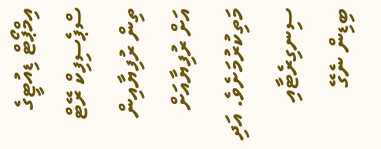އިމްޕޯޓް ޑިއުޓީގެ ސްޕެސިފިކް ރޭޓް ތިން ރުފިޔާއިން އަށް ރުފިޔާއަށް މަތިކުރުމަށެވެ. އަދި ސިނގިރެޓާއި ބިޑިން ނެގޭ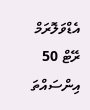އެޑްވަލޮރަމް ރޭޓް 50 އިންސައްތަ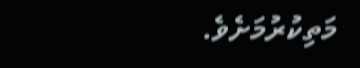މަތިކުރުމަށެވެ.